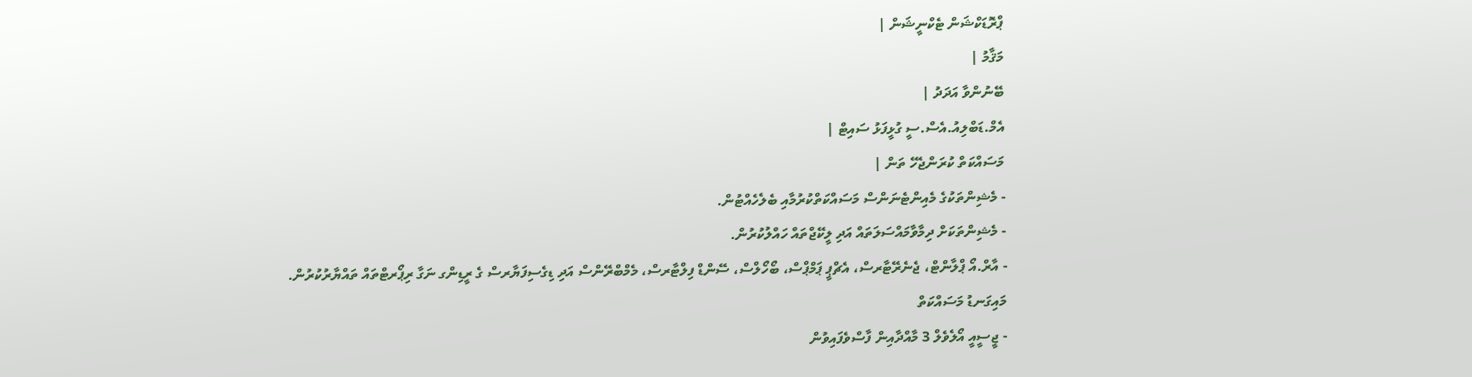ޕްރޮޑަކްޝަން ޓެކްނީޝަން |
މަޤާމު |
ބޭނުންވާ އަދަދު |
އެމް.ޑަބްލިއު.އެސް.ސީ ގުޅީފަޅު ސައިޓް |
މަސައްކަތް ކުރަންޖެހޭ ތަން |
- މެޝިންތަކުގެ މެއިންޓެނަންސް މަސައްކަތްކުރުމާއި ބެލެހެއްޓުން.
- މެޝިންތަކަށް ދިމާވާމައްސަލަތައް އަދި ލީކޭޖްތައް ހައްލުކުރުން.
- އާރް.އޯ ޕްލާންޓް، ޖެނެރޭޓާރސް، އެޗްޕީ ޕަމްޕްސް، ބޯހޯލްސް، ސޭންޑް ފިލްޓާރސް، މެމްބްރޭންސް އަދި ޑިގެސިފަޔާރސް ގެ ރީޑިންގ ނަގާ ރިޕޯރޓްތައް ތައްޔާރުކުރުން.
މައިގަނޑު މަސައްކަތް
- ޖީސީއީ އޯލެވެލް 3 މާއްދާއިން ފާސްވެފައިވުން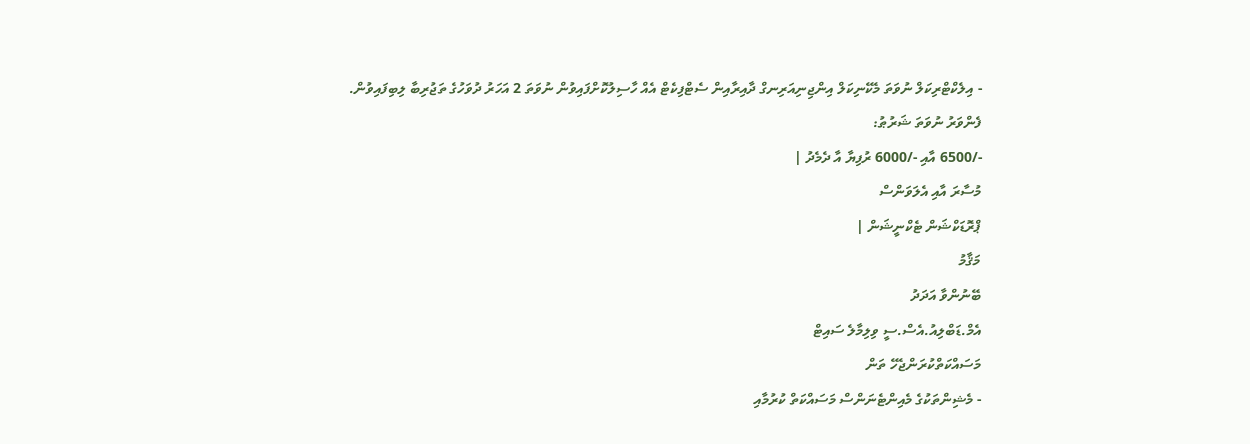- އިލެކްޓްރިކަލް ނުވަތަ މެކޭނިކަލް އިންޖިނިއަރިނގް ދާއިރާއިން ސެޓްފިކެޓް އެއް ހާސިލުކޮށްފައިވުން ނުވަތަ 2 އަހަރު ދުވަހުގެ ތަޖުރިބާ ލިބިފައިވުން.
ފެންވަރު ނުވަތަ ޝަރުޠު:
-/6500 އާއި -/6000 ރުފިޔާ އާ ދެމެދު |
މުސާރަ އާއި އެލަވަންސް
ޕްރޮޑަކްޝަން ޓެކްނީޝަން |
މަޤާމު
ބޭނުންވާ އަދަދު
އެމް.ޑަބްލިއު.އެސް.ސީ ވިލިމާލެ ސައިޓް
މަސައްކަތްކުރަންޖެހޭ ތަން
- މެޝިންތަކުގެ މެއިންޓެނަންސް މަސައްކަތް ކުރުމާއި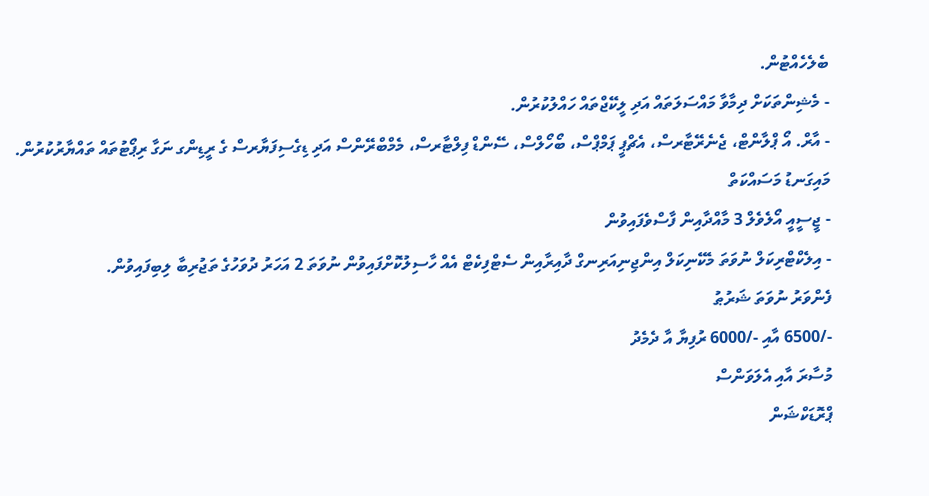ބެލެހެއްޓުން.
- މެޝިންތަކަށް ދިމާވާ މައްސަލަތައް އަދި ލީކޭޖްތައް ހައްލުކުރުން.
- އާރް. އޯ ޕްލާންޓް، ޖެނެރޭޓާރސް، އެޗްޕީ ޕަމްޕްސް، ބޯހޯލްސް، ސޭންޑް ފިލްޓާރސް، މެމްބްރޭންސް އަދި ޑިގެސިފަޔާރސް ގެ ރީޑިންގ ނަގާ ރިޕޯޓުތައް ތައްޔާރުކުރުން.
މައިގަނޑު މަސައްކަތް
- ޖީސީއީ އޯލެވެލް 3 މާއްދާއިން ފާސްވެފައިވުން
- އިލެކްޓްރިކަލް ނުވަތަ މެކޭނިކަލް އިންޖިނިއަރިނގް ދާއިރާއިން ސެޓްފިކެޓް އެއް ހާސިލުކޮށްފައިވުން ނުވަތަ 2 އަހަރު ދުވަހުގެ ތަޖުރިބާ ލިބިފައިވުން.
ފެންވަރު ނުވަތަ ޝަރުޠު
-/6500 އާއި -/6000 ރުފިޔާ އާ ދެމެދު
މުސާރަ އާއި އެލަވަންސް
ޕްރޮޑަކްޝަން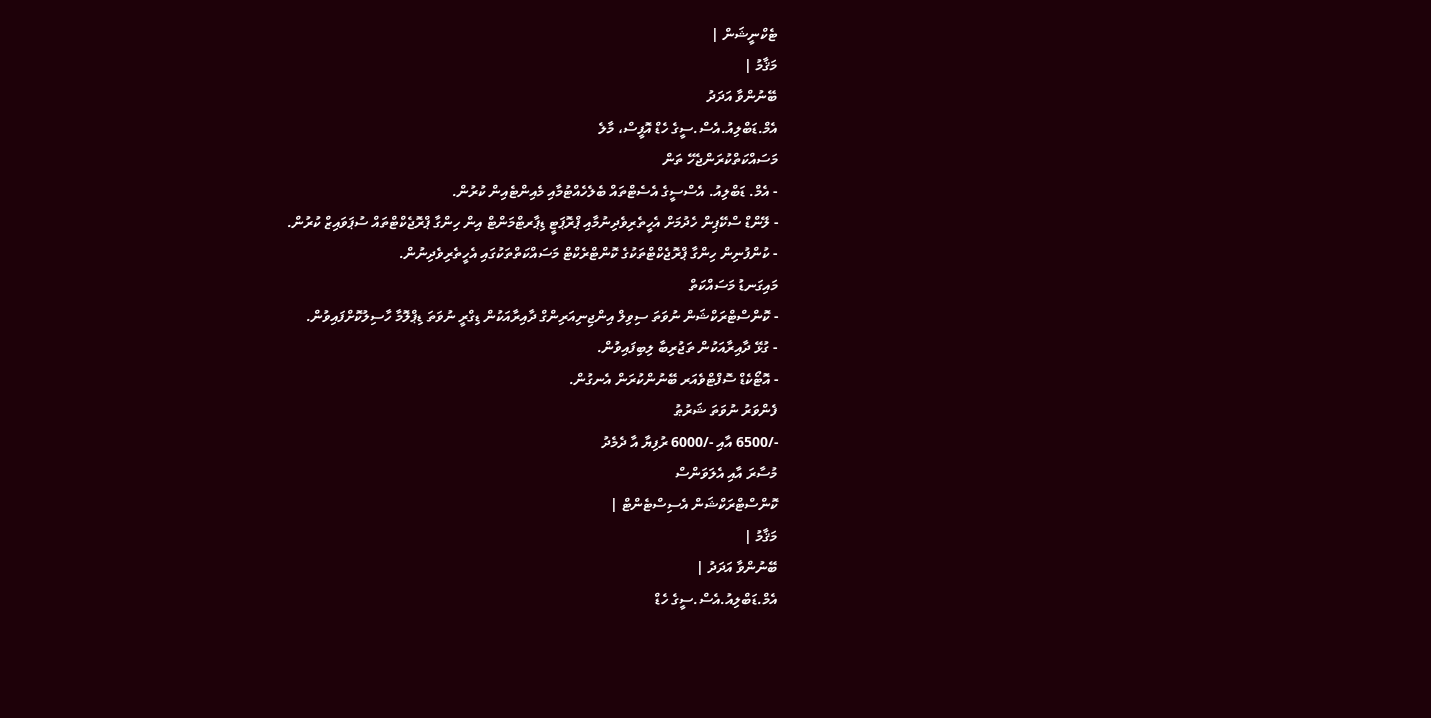ޓެކްނީޝަން |
މަޤާމު |
ބޭނުންވާ އަދަދު
އެމް.ޑަބްލިއު.އެސް.ސީގެ ހެޑް އޮފީސް، މާލެ
މަސައްކަތްކުރަންޖެހޭ ތަން
- އެމް. ޑަބްލިއު. އެސްސީގެ އެސެޓްތައް ބެލެހެއްޓުމާއި މެއިންޓެއިން ކުރުން.
- ލޭންޑް ސްކޭޕިން ހެދުމަށް އެހީތެރިވެދިނުމާއި ޕްރޮޕަޓީ ޑިޕާރޓްމަންޓް އިން ހިންގާ ޕްރޮޖެކްޓްތައް ސުޕަވައިޒް ކުރުން.
- ކުންފުނިން ހިންގާ ޕްރޮޖެކްޓްތަކުގެ ކޮންޓްރެކްޓް މަސައްކަތްތަކުގައި އެހީތެރިވެދިނުން.
މައިގަނޑު މަސައްކަތް
- ކޮންސްޓްރަކްޝަން ނުވަތަ ސިވިލް އިންޖިނިއަރިންގް ދާއިރާއަކުން ޑިގްރީ ނުވަތަ ޑިޕްލޮމާ ހާސިލުކޮށްފައިވުން.
- ގުޅޭ ދާއިރާއަކުން ތަޖުރިބާ ލިބިފައިވުން.
- އޮޓޯކެޑް ސޮފްޓްވެއަރ ބޭނުންކުރަން އެނގުން.
ފެންވަރު ނުވަތަ ޝަރުޠު
-/6500 އާއި -/6000 ރުފިޔާ އާ ދެމެދު
މުސާރަ އާއި އެލަވަންސް
ކޮންސްޓްރަކްޝަން އެސިސްޓެންޓް |
މަޤާމު |
ބޭނުންވާ އަދަދު |
އެމް.ޑަބްލިއު.އެސް.ސީގެ ހެޑް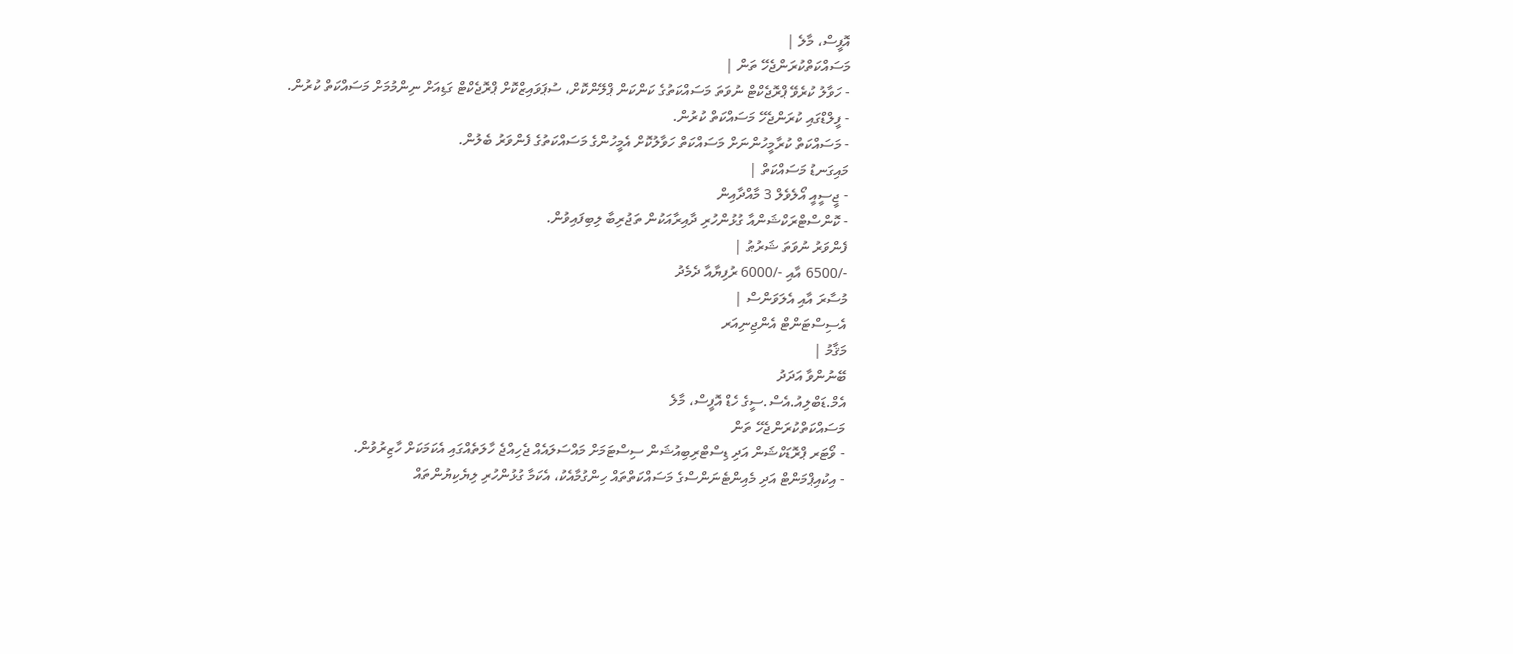އޮފީސް، މާލެ |
މަސައްކަތްކުރަންޖެހޭ ތަން |
- ހަވާލު ކުރެވޭ ޕްރޮޖެކްޓް ނުވަތަ މަސައްކަތުގެ ކަންކަން ޕްލޭންކޮށް، ސުޕަވައިޒްކޮށް ޕްރޮޖެކްޓް ގަޑިއަށް ނިންމުމަށް މަސައްކަތް ކުރުން.
- ފީލްޑްގައި ކުރަންޖެހޭ މަސައްކަތް ކުރުން.
- މަސައްކަތް ކުރާމީހުންނަށް މަސައްކަތް ހަވާލުކޮށް އެމީހުންގެ މަސައްކަތުގެ ފެންވަރު ބެލުން.
މައިގަނޑު މަސައްކަތް |
- ޖީސީއީ އޯލެވެލް 3 މާއްދާއިން
- ކޮންސްޓްރަކްޝަންއާ ގުޅުންހުރި ދާއިރާއަކުން ތަޖުރިބާ ލިބިފައިވުން.
ފެންވަރު ނުވަތަ ޝަރުޠު |
-/6500 އާއި -/6000 ރުފިޔާއާ ދެމެދު
މުސާރަ އާއި އެލަވަންސް |
އެސިސްޓަންޓް އެންޖިނިއަރ
މަޤާމު |
ބޭނުންވާ އަދަދު
އެމް.ޑަބްލިއު.އެސް.ސީގެ ހެޑް އޮފީސް، މާލެ
މަސައްކަތްކުރަންޖެހޭ ތަން
- ވޯޓަރ ޕްރޮޑަކްޝަން އަދި ޑިސްޓްރިބިއުޝަން ސިސްޓަމަށް މައްސަލައެއް ޖެހިއްޖެ ހާލަތެއްގައި އެކަމަކަށް ހާޒިރުވުން.
- އިކުއިޕްމަންޓް އަދި މެއިންޓެނަންސްގެ މަސައްކަތްތައް ހިންގުމާއެކު، އެކަމާ ގުޅުންހުރި ލިޔެކިޔުންތައް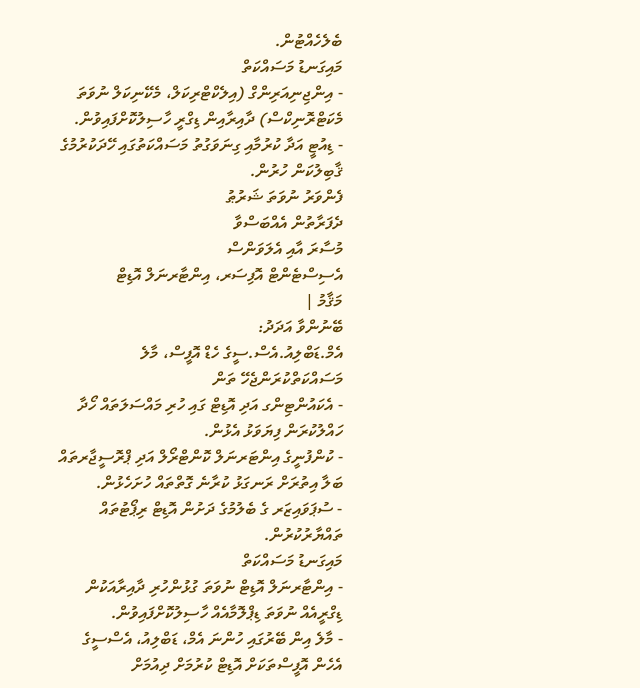ބެލެހެއްޓުން.
މައިގަނޑު މަސައްކަތް
- އިންޖިނިއަރިންގް (އިލެކްޓްރިކަލް، މެކޭނިކަލް ނުވަތަ މެކަޓްރޮނިކްސް) ދާއިރާއިން ޑިގްރީ ހާސިލުކޮށްފައިވުން.
- ޑިއުޓީ އަދާ ކުރުމާއި ގިނަވަގުތު މަސައްކަތުގައި ހޭދަކުރުމުގެ ޤާބިލުކަން ހުރުން.
ފެންވަރު ނުވަތަ ޝަރުޠު
ދެފަރާތުން އެއްބަސްވާ
މުސާރަ އާއި އެލަވަންސް
އެސިސްޓެންޓް އޮފިސަރ، އިންޓާރނަލް އޮޑިޓް
މަޤާމު |
ބޭނުންވާ އަދަދު:
އެމް.ޑަބްލިއު.އެސް.ސީގެ ހެޑް އޮފީސް، މާލެ
މަސައްކަތްކުރަންޖެހޭ ތަން
- އެކައުންޓިންގ އަދި އޮޑިޓް ގައި ހުރި މައްސަލަތައް ހޯދާ ހައްލުކުރަން ފިޔަވަޅު އެޅުން.
- ކުންފުނީގެ އިންޓަރނަލް ކޮންޓްރޯލް އަދި ޕްރޮސީޖާރތައް ބަލާ އިތުރަށް ރަނގަޅު ކުރާނެ ގޮތްތައް ހުށަހެޅުން.
- ސުޕަވައިޒަރ ގެ ބެލުމުގެ ދަށުން އޮޑިޓް ރިޕޯޓުތައް ތައްޔާރުކުރުން.
މައިގަނޑު މަސައްކަތް
- އިންޓާރނަލް އޮޑިޓް ނުވަތަ ގުޅުންހުރި ދާއިރާއަކުން ޑިގްރީއެއް ނުވަތަ ޑިޕްލޮމާއެއް ހާސިލުކޮށްފައިވުން.
- މާލެ އިން ބޭރުގައި ހުންނަ އެމް، ޑަބްލިއު، އެސްސީގެ އެހެން އޮފީސްތަކަށް އޮޑިޓް ކުރުމަށް ދިއުމަށް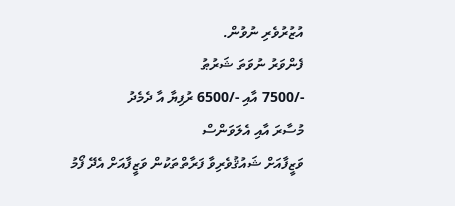އުޒުރުވެރި ނުވުން.
ފެންވަރު ނުވަތަ ޝަރުޠު
-/7500 އާއި -/6500 ރުފިޔާ އާ ދެމެދު
މުސާރަ އާއި އެލަވަންސް
ވަޒީފާއަށް ޝައުޤުވެރިވާ ފަރާތްތަކުން ވަޒީފާއަށް އެދޭ ފޯމު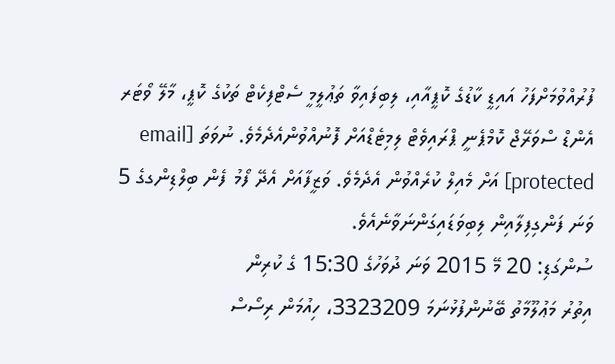ފުރުއްވުމަށްފަހު އައިޑީ ކާޑުގެ ކޮޕީއާއި، ލިބިފައިވާ ތަޢުލީމީ ސެޓްފިކެޓް ތަކުގެ ކޮޕީ، މާލޭ ވޯޓަރ އެންޑް ސްވަރޭޖް ކޮމްޕެނީ ޕްރައިވެޓް ލިމިޓެޑްއަށް ފޮނުއްވުންއެދެމެވެ. ނުވަތަ [email protected] އަށް މެއިލް ކުރެއްވުން އެދެމެވެ. ވަޒީފާއަށް އެދޭ ފޯމު ފެން ބިލްޑިންގގެ 5 ވަނަ ފަންގިފިލާއިން ލިބިވަޑައިގަންނަވާނެއެވެ.
ސުންގަޑި: 20 މޭ 2015 ވަނަ ދުވަހުގެ 15:30 ގެ ކުރިން
އިތުރު މަޢުލޫމާތު ބޭނުންފުޅުނަމަ 3323209، ހިއުމަން ރިސޯސް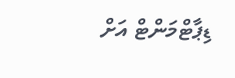ޑިޕާޓްމަންޓް އަށް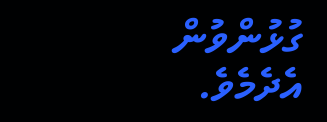ގުޅުންވުން އެދެމެވެ.